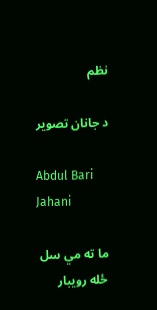نظم

د جانان تصوير

Abdul Bari Jahani

ما ته مي سل ځله رويبار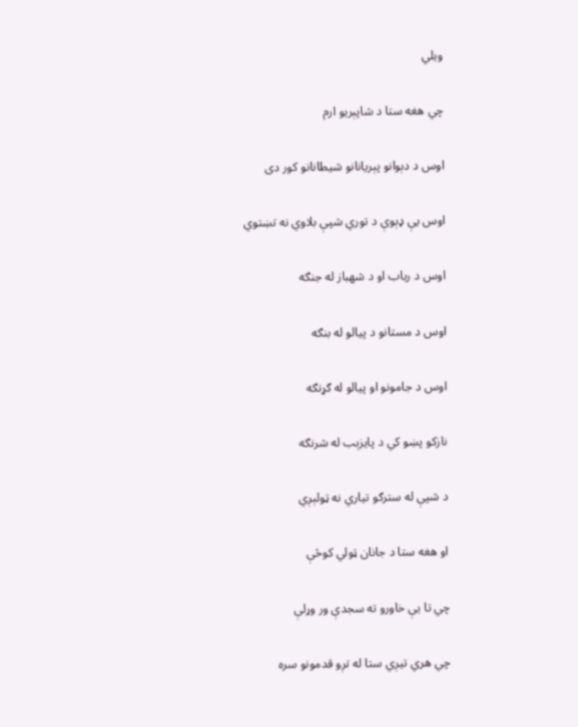ويلي

چي هغه ستا د شاپېريو ارم

اوس د دېوانو پېريانانو شيطانانو كور دى

اوس يې ډېوې د توري شپې بلاوي نه تښتوي

اوس د رباب او د شهباز له جنګه

اوس د مستانو د پيالو له بنګه

اوس د جامونو او پيالو له ګړنګه

نازكو پښو كي د پايزېب له شرنګه

د شپې له سترګو تياري نه ټولېږي

او هغه ستا د جانان ټولي كوڅې

چي تا يې خاورو ته سجدې ور وړلې

چي هري تيږي ستا له تږو قدمونو سره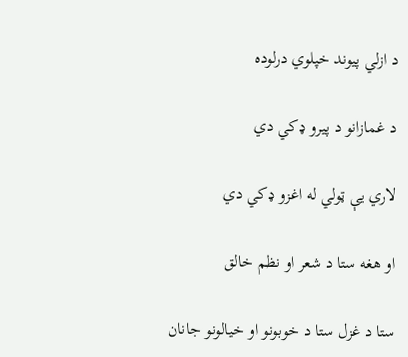د ازلي پيوند خپلوي درلوده

د غمازانو د پيرو ډكي دي

لاري يې ټولي له اغزو ډكي دي

او هغه ستا د شعر او نظم خالق

ستا د غزل ستا د خوبونو او خيالونو جانان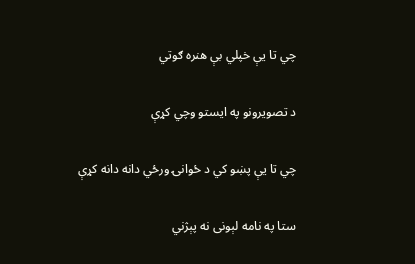چي تا يې خپلي بې هنره ګوتي

د تصويرونو په ايستو وچي كړې

چي تا يې پښو كي د ځوانۍ ورځي دانه دانه كړې

ستا په نامه لېونى نه پېژني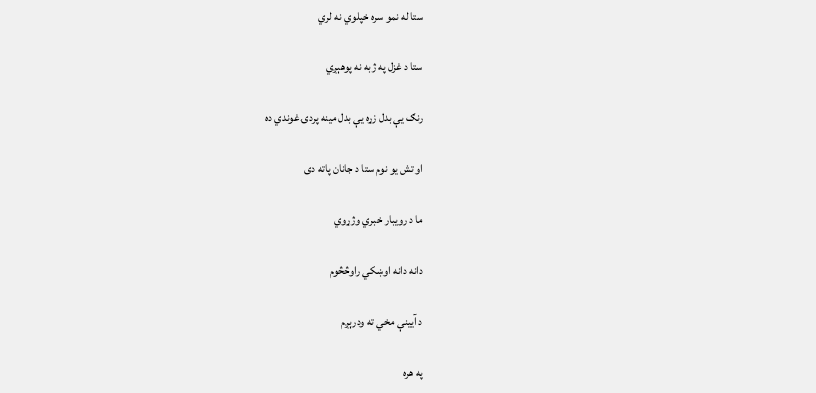ستا له نمو سره خپلوي نه لري

ستا د غزل په ژبه نه پوهېږي

رنګ يې بدل زړه يې بدل مينه پردۍ غوندي ده

او تش يو نوم ستا د جانان پاته دى

ما د رويبار خبري وژړوي

دانه دانه اوښكي راوڅڅوم

د آيينې مخي ته ودرېږم

په هره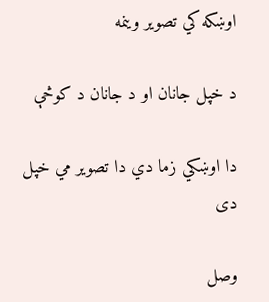اوښكه كي تصوير وينمه

د خپل جانان او د جانان د كوڅې

دا اوښكي زما دي دا تصوير مي خپل دى

وصل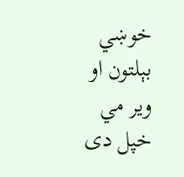خوښي بېلتون او وير مي خپل دى